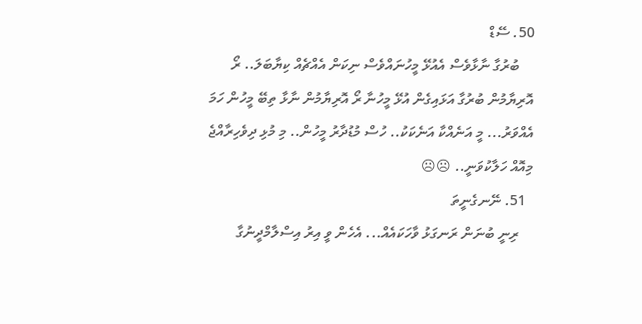50. ސޭޑް
    ބުރުގާ ނާޅާވެސް އެއުޅޭ މީހުނައްވެސް ނިކަން އެއްޗެއް ކިޔާބަލަ.. ރޯ އޮރިޔާމުން ބުރުގާ އަޅައިގެން އުޅޭ މީހުނާ ރޯ އޮރިޔާމުން ނާޅާ ތިބޭ މީހުން ހަމަ އެއްވަރު... މީ އަނެއްކާ އަނެކަކު.. ހުސް މުޑުދާރު މީހުން.. މި މުޅި ދިވެހިރާއްޖެ މިއޮއް ހަލާކުވަނީ.. ☹☹
  51. ނޭނގެނީތަ
    ރިނީ ބުނަން ރަނގަޅު ވާހަކައެއް... އެހެން ވީ އިރު އިސްލާމްދީނުގާ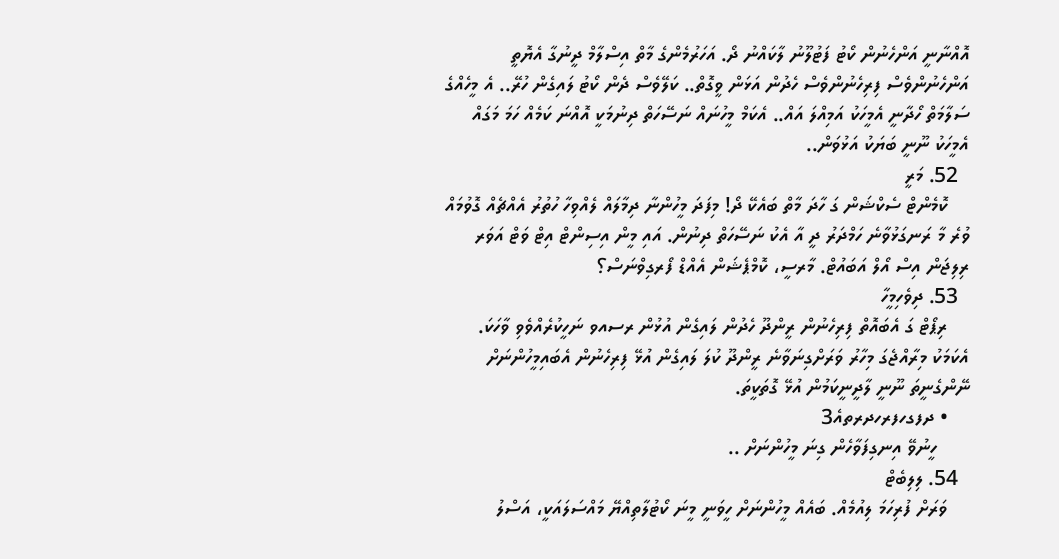އޮއްނާނީ އަންހެނުން ކޯޓު ފަޓުލޫނު ލާކައްނު ދޯ. އަހަރުމެންގެ މާތް އިސްލާމް ދީނުގާ އެޔޮތީ އަންހެނުންވެސް ފިރިހެނުންވެސް ހެދުން އަޅަން ވީގޮތް.. ކަލޭވެސް ދެން ކޯޓު ލައިގެން ހުރޭ.. އެ މީހެއްގެ ސަލާމަތް ހޯދާނީ އެމީހަކު އަމިއްލަ އައް.. އެކަމް މީހުނައް ނަސޭހަތް ދިނުމަކީ އޮއްނަ ކަމެއް ހަމަ މަގައް އެމީހަކު ނޫނީ ބަޔަކު އަޅުވަން..
  52. މަރީ
    ކޮމެންޓް ސެކްޝަން ގަ ހާދަ މާތް ބައެކޭ ދޯ! މިފަދަ މީހުންނާ ދިމާލައް ލެއްވިހާ ހުތުރު އެއްޗެއް ގޮވުމައް ވުރެ މާ ރަނގަޅުވާނެ ހަމްދަރު ދީ އާ އެކު ނަސޭހަތް ދިނުން. އައި މީން އިސިންޓް އިޓް ވަޓް އަވަރ ރިލިޖަން އިސް އޯލް އަބައުޓް. މާރސީ، ކޮމްޕެޝަން އެއްޑް ފޯރގިވްނަސް؟
  53. ދިވެހިމީހާ
    ރިޕޯޓް ގަ އެބައޮތް ފިރިހެނުން ރީންދޫ ހެދުން ލައިގެން އުޅުން ރސއވ ނަހީކުރެއްވެވި ވާހަކަ. އެކަމަކު މިރާއްޖެގަ މިހާރު ވަރަށްގިނަވާނެ ރީންދޫ ކުލަ ލައިގެން އުޅޭ ފިރިހެނުން އެބައިމީހުންނަށް ނޭންގެނީތަ ނޫނީ ލާދީނީކަމުން އުޅޭ ގޮތަކީތަ.
    • ދފގހފރހދރތއެ3
      ހީނުވޭ އިނގިފަވާހެން ގިނަ މީހުންނަށް ..
  54. ލިލިބެޓް
    ވަރަށް ފުރިހަމަ ލިއުމެއް. ބައެއް މީހުންނަށް ހީވަނީ މީނަ ކޯޓުލާތިއްޔޭ މައްސަލައަކީ، އަސްލު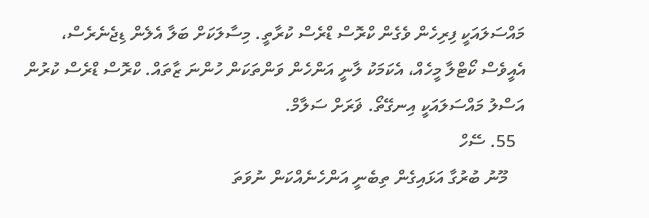މައްސަލައަކީ ފިރިހެން ވެގެން ކްރޮސް ޑްރެސް ކުރާތީ. މިސާލަކަށް ބަލާ އެލެން ޑިޖެނެރެސް، އެއީވެސް ކޯޓްލާ މީހެއް، އެކަމަކު ލާނީ އަންހެން ވަންތަކަން ހުންނަ ޒާތައް. ކްރޮސް ޑްރެސް ކުރުން އަސްލު މައްސަލައަކީ އިނގޭތޯ. ޥަރަށް ސަލާމް.
  55. ސޭހް
    މޫނު ބުރުގާ އަޅައިގެން ތިބެނީ އަންހެނެއްކަން ނުވަތަ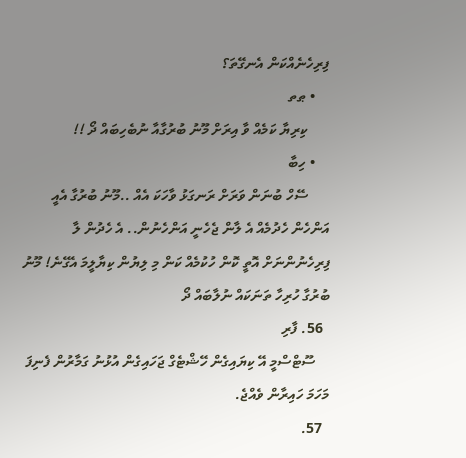ފިރިހެނެއްކަން އެނގޭތަ؟
    • ޠތ
      ކިރިޔާ ކަމެއް ވާ އިރަށް މޫނު ބުރުގާއާ ނުބެހިބައް ދޯ !!
    • ހިބާ
      ސޭހް ބުނަން ވަރަށް ރަނގަޅު ވާހަކަ އެއް ..މޫނު ބުރުގާ އެއީ އަންހެން ހެދުމެއް އެ ލާން ޖެހެނީ އަންހެނުން.. އެ ހެދުން ލާ ފިރިހެނުންނަށް އޮތީ ކޮން ހުކުމެއް ކަން މި ލިޔުން ކިޔާލީމަ އެގޭނެ! މޫނު ބުރުގާ ހުރިހާ ތަނަކައް ނުލާބައް ދޯ
  56. ފާރި
    ސޫޓްސްމީ އޭ ކިޔައިގެން ހޭޝްޓެގް ޖަހައިގެން އުޅުނު ގަމާރުން ފެނިފަ މަހަމަ ހައިރާން ވެއްޖެ.
  57.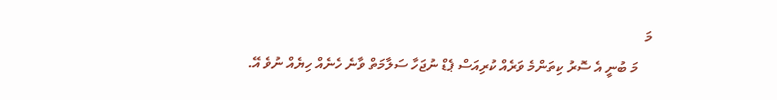މަ
    މަ ބުނީ އެ ސޮރު ކިތަންމެ ވަރެއް ކުރިއަސް ޕެޑް ނުޖަހާ ސަލާމަތް ވާނެ ހެނެއް ހިޔެއް ނުވެ އޭ.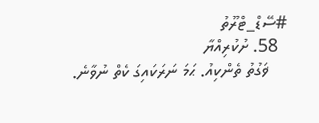#ސޭޑް_ޓްރޫތު
  58. ށުކުރިއްޔާ
    ޥަގުތު ތެންކިއު. ޙަމަ ނަރަކައިގަ ކެތް ނުވާނެ.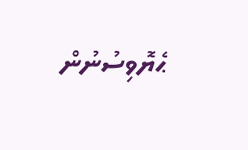ޙެޔޮވިސުނުން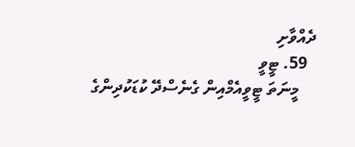ދެއްވާށި
  59. ޓީވީ
    މީނަތަ ޓީވީއެމްއިން ގެނެސްދޭ ކުޑަކުދިންގެ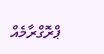ޕްރޮގްރާމެއް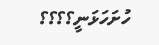ހުށަހަޅަނީ؟؟؟؟